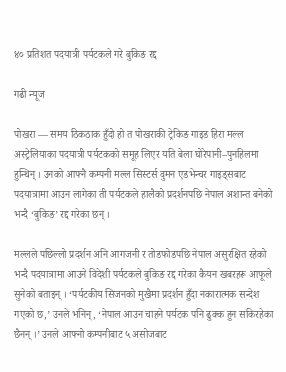४० प्रतिशत पदयात्री पर्यटकले गरे बुकिङ रद्द

गढी न्यूज

पोखरा — समय ठिकठाक हुँदो हो त पोखराकी ट्रेकिङ गाइड हिरा मल्ल अस्ट्रेलियाका पदयात्री पर्यटकको समूह लिएर यति बेला घोरेपानी–पुनहिलमा हुन्थिन् । उनको आफ्नै कम्पनी मल्ल सिस्टर्स वुमन एडभेन्चर गाइड्सबाट पदयात्रामा आउन लागेका ती पर्यटकले हालैको प्रदर्शनपछि नेपाल अशान्त बनेको भन्दै ‘बुकिङ’ रद्द गरेका छन् ।

मल्लले पछिल्लो प्रदर्शन अनि आगजनी र तोडफोडपछि नेपाल असुरक्षित रहेको भन्दै पदयात्रामा आउने विदेशी पर्यटकले बुकिङ रद्द गरेका कैयन खबरहरू आफूले सुनेको बताइन् । ‘पर्यटकीय सिजनको मुखैमा प्रदर्शन हुँदा नकारात्मक सन्देश गएको छ,’ उनले भनिन्, ‘नेपाल आउन चाहने पर्यटक पनि ढुक्क हुन सकिरहेका छैनन् ।’ उनले आफ्नो कम्पनीबाट ५ असोजबाट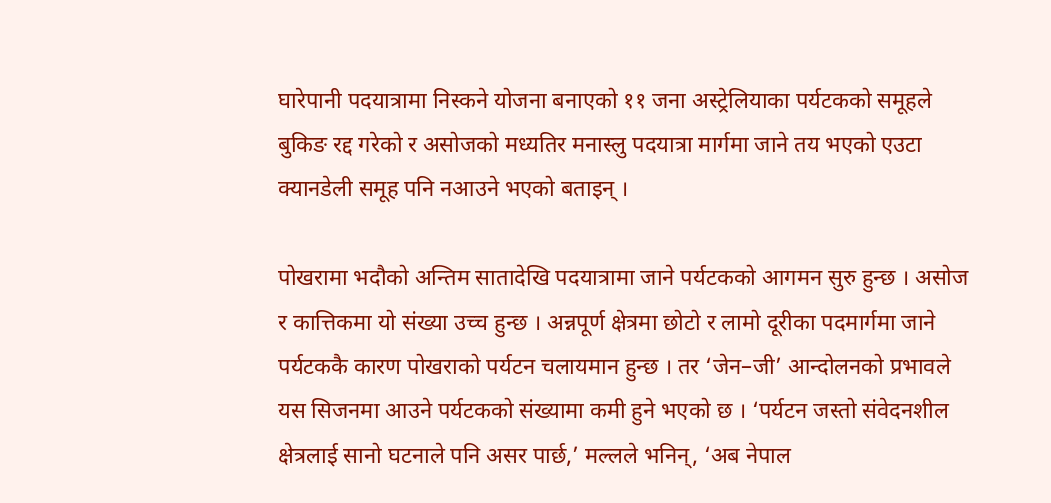घारेपानी पदयात्रामा निस्कने योजना बनाएको ११ जना अस्ट्रेलियाका पर्यटकको समूहले बुकिङ रद्द गरेको र असोजको मध्यतिर मनास्लु पदयात्रा मार्गमा जाने तय भएको एउटा क्यानडेली समूह पनि नआउने भएको बताइन् ।

पोखरामा भदौको अन्तिम सातादेखि पदयात्रामा जाने पर्यटकको आगमन सुरु हुन्छ । असोज र कात्तिकमा यो संख्या उच्च हुन्छ । अन्नपूर्ण क्षेत्रमा छोटो र लामो दूरीका पदमार्गमा जाने पर्यटककै कारण पोखराको पर्यटन चलायमान हुन्छ । तर ‘जेन–जी’ आन्दोलनको प्रभावले यस सिजनमा आउने पर्यटकको संख्यामा कमी हुने भएको छ । ‘पर्यटन जस्तो संवेदनशील क्षेत्रलाई सानो घटनाले पनि असर पार्छ,’ मल्लले भनिन्, ‘अब नेपाल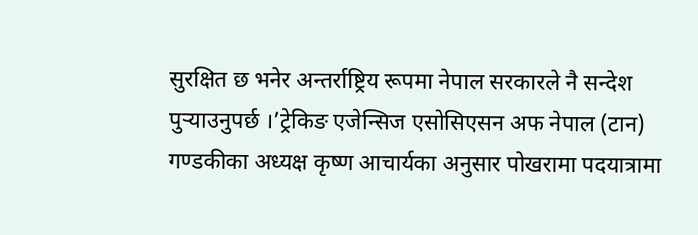सुरक्षित छ भनेर अन्तर्राष्ट्रिय रूपमा नेपाल सरकारले नै सन्देश पुर्‍याउनुपर्छ ।’ट्रेकिङ एजेन्सिज एसोसिएसन अफ नेपाल (टान) गण्डकीका अध्यक्ष कृष्ण आचार्यका अनुसार पोखरामा पदयात्रामा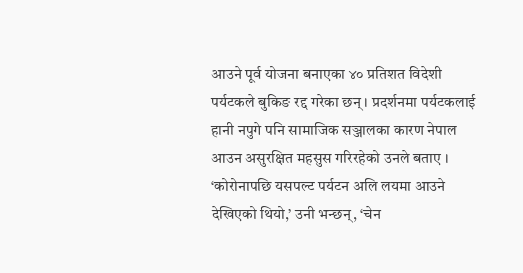आउने पूर्व योजना बनाएका ४० प्रतिशत विदेशी पर्यटकले बुकिङ रद्द गरेका छन् । प्रदर्शनमा पर्यटकलाई हानी नपुगे पनि सामाजिक सञ्जालका कारण नेपाल आउन असुरक्षित महसुस गरिरहेको उनले बताए । ‘कोरोनापछि यसपल्ट पर्यटन अलि लयमा आउने देखिएको थियो,’ उनी भन्छन्, ‘चेन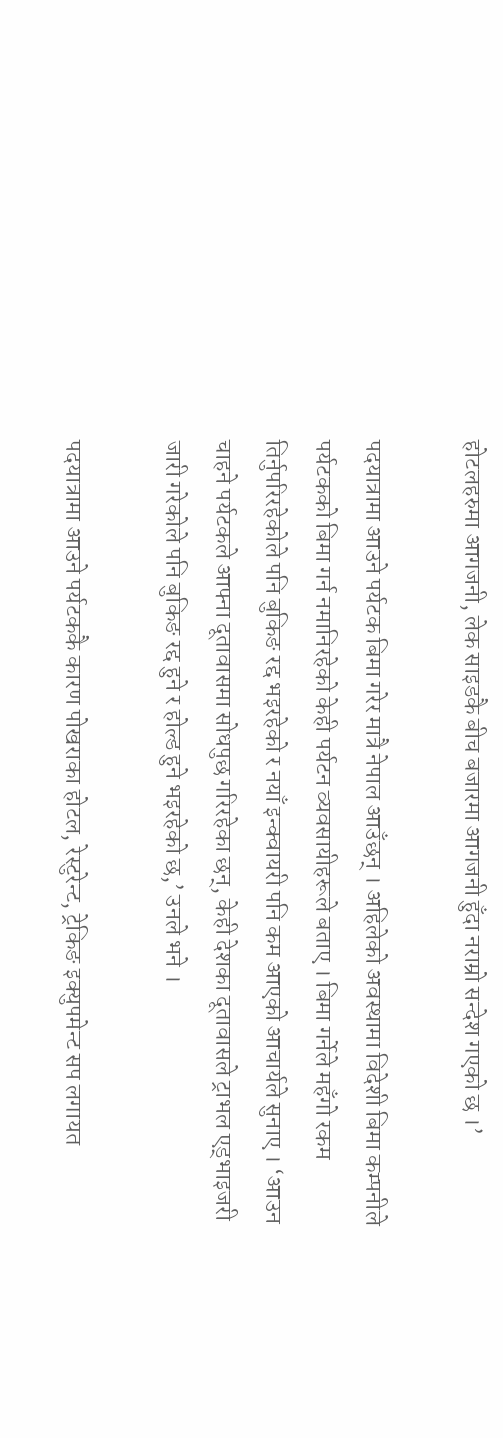होटलहरुमा आगजनी, लेक साइडकै बीच बजारमा आगजनी हुँदा नराम्रो सन्देश गएको छ ।’

पदयात्रामा आउने पर्यटक बिमा गरेर मात्रै नेपाल आउँछन् । अहिलेको अवस्थामा विदेशी बिमा कम्पनीले पर्यटकको बिमा गर्न नमानिरहेको केही पर्यटन व्यवसायीहरूले बताए । बिमा गर्नेले महँगो रकम तिर्नुपरिरहेकोले पनि बुकिङ रद्द भइरहेको र नयाँ इन्क्वायरी पनि कम आएको आचार्यले सुनाए । ‘आउन चाहने पर्यटकले आफ्ना दूतावासमा सोधपुछ गरिरहेका छन्, केही देशका दूतावासले ट्राभल एड्भाइजरी जारी गरेकोले पनि बुकिङ रद्द हुने र होल्ड हुने भइरहेको छ,’ उनले भने ।

पदयात्रामा आउने पर्यटककै कारण पोखराका होटल, रेस्टुरेन्ट, ट्रेकिङ इक्युपमेन्ट सप लगायत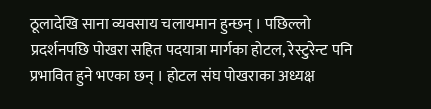ठूलादेखि साना व्यवसाय चलायमान हुन्छन् । पछिल्लो प्रदर्शनपछि पोखरा सहित पदयात्रा मार्गका होटल, रेस्टुरेन्ट पनि प्रभावित हुने भएका छन् । होटल संघ पोखराका अध्यक्ष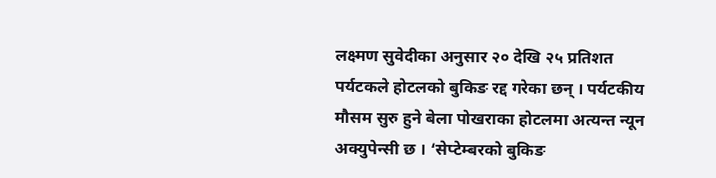लक्ष्मण सुवेदीका अनुसार २० देखि २५ प्रतिशत पर्यटकले होटलको बुकिङ रद्द गरेका छन् । पर्यटकीय मौसम सुरु हुने बेला पोखराका होटलमा अत्यन्त न्यून अक्युपेन्सी छ । ‘सेप्टेम्बरको बुकिङ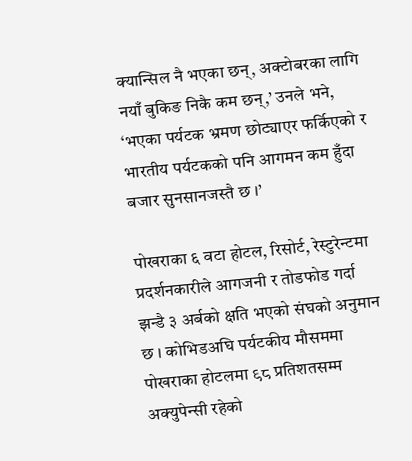क्यान्सिल नै भएका छन्, अक्टोबरका लागि नयाँ बुकिङ निकै कम छन्,’ उनले भने, ‘भएका पर्यटक भ्रमण छोट्याएर फर्किएको र भारतीय पर्यटकको पनि आगमन कम हुँदा बजार सुनसानजस्तै छ ।’

पोखराका ६ वटा होटल, रिसोर्ट, रेस्टुरेन्टमा प्रदर्शनकारीले आगजनी र तोडफोड गर्दा झन्डै ३ अर्बको क्षति भएको संघको अनुमान छ । कोभिडअघि पर्यटकीय मौसममा पोखराका होटलमा ९८ प्रतिशतसम्म अक्युपेन्सी रहेको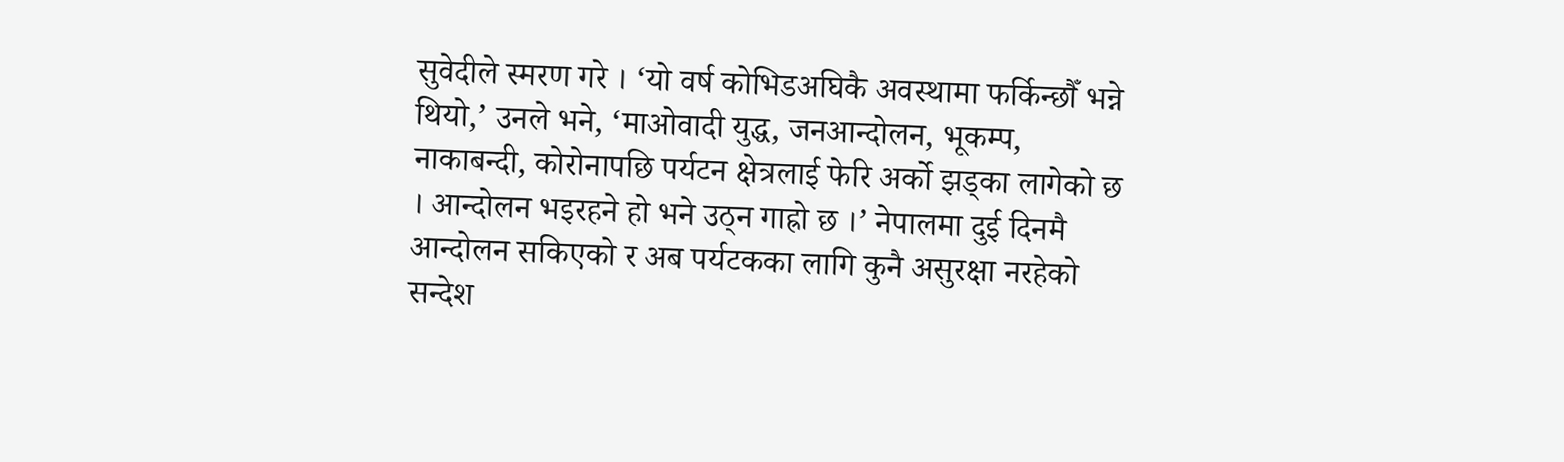सुवेदीले स्मरण गरे । ‘यो वर्ष कोभिडअघिकै अवस्थामा फर्किन्छौँ भन्ने थियो,’ उनले भने, ‘माओवादी युद्ध, जनआन्दोलन, भूकम्प, नाकाबन्दी, कोरोनापछि पर्यटन क्षेत्रलाई फेरि अर्को झड्का लागेको छ । आन्दोलन भइरहने हो भने उठ्न गाह्रो छ ।’ नेपालमा दुई दिनमै आन्दोलन सकिएको र अब पर्यटकका लागि कुनै असुरक्षा नरहेको सन्देश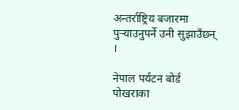अन्तर्राष्ट्रिय बजारमा पुर्‍याउनुपर्ने उनी सुझाउँछन् ।

नेपाल पर्यटन बोर्ड पोखराका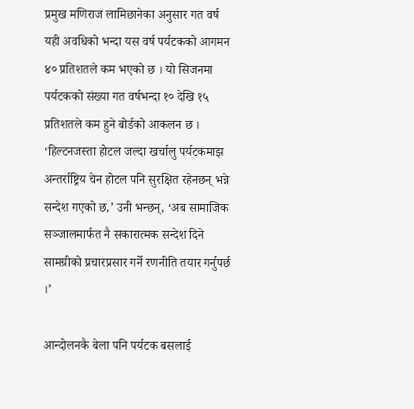प्रमुख मणिराज लामिछानेका अनुसार गत वर्ष यही अवधिको भन्दा यस वर्ष पर्यटकको आगमन ४० प्रतिशतले कम भएको छ । यो सिजनमा पर्यटकको संख्या गत वर्षभन्दा १० देखि १५ प्रतिशतले कम हुने बोर्डको आकलन छ । ‘हिल्टनजस्ता होटल जल्दा खर्चालु पर्यटकमाझ अन्तर्राष्ट्रिय चेन होटल पनि सुरक्षित रहेनछन् भन्ने सन्देश गएको छ,’ उनी भन्छन्, ‘अब सामाजिक सञ्जालमार्फत नै सकारात्मक सन्देश दिने सामग्रीको प्रचारप्रसार गर्ने रणनीति तयार गर्नुपर्छ ।’

आन्दोलनकै बेला पनि पर्यटक बसलाई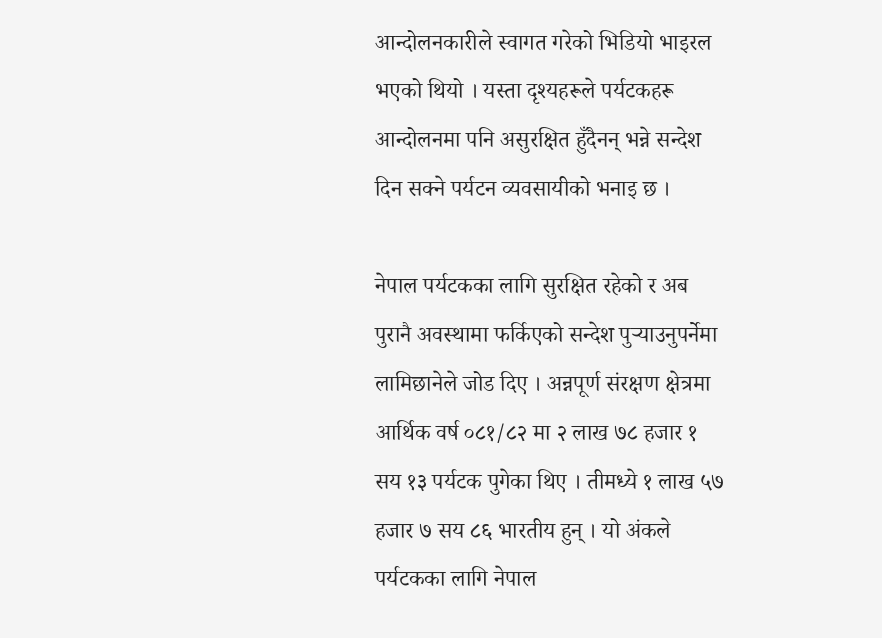आन्दोलनकारीले स्वागत गरेको भिडियो भाइरल भएको थियो । यस्ता दृश्यहरूले पर्यटकहरू आन्दोलनमा पनि असुरक्षित हुँदैनन् भन्ने सन्देश दिन सक्ने पर्यटन व्यवसायीको भनाइ छ ।

नेपाल पर्यटकका लागि सुरक्षित रहेको र अब पुरानै अवस्थामा फर्किएको सन्देश पुर्‍याउनुपर्नेमा लामिछानेले जोड दिए । अन्नपूर्ण संरक्षण क्षेत्रमा आर्थिक वर्ष ०८१/८२ मा २ लाख ७८ हजार १ सय १३ पर्यटक पुगेका थिए । तीमध्ये १ लाख ५७ हजार ७ सय ८६ भारतीय हुन् । यो अंकले पर्यटकका लागि नेपाल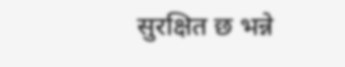सुरक्षित छ भन्ने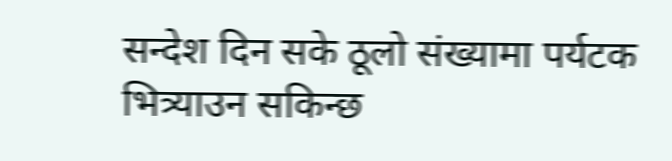सन्देश दिन सके ठूलो संख्यामा पर्यटक भित्र्याउन सकिन्छ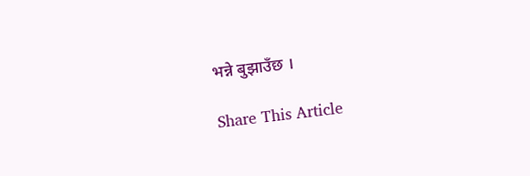भन्ने बुझाउँछ ।

Share This Article